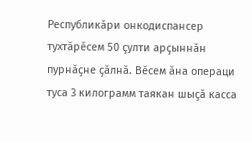Республикӑри онкодиспансер тухтӑрӗсем 50 ҫулти арҫыннӑн пурнӑҫне ҫӑлнӑ. Вӗсем ӑна операци туса 3 килограмм таякан шыҫӑ касса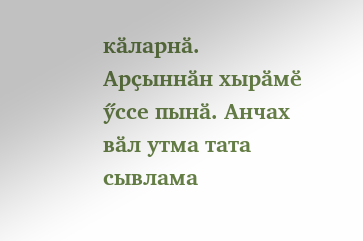кӑларнӑ.
Арҫыннӑн хырӑмӗ ӳссе пынӑ. Анчах вӑл утма тата сывлама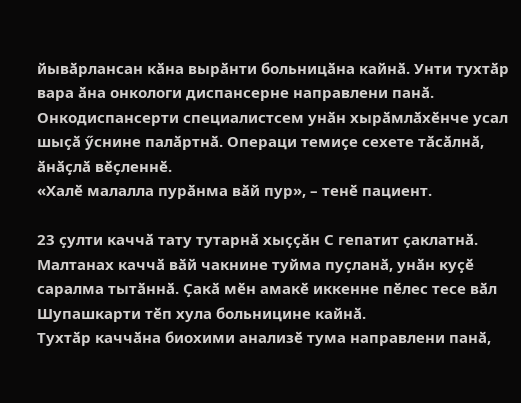йывӑрлансан кӑна вырӑнти больницӑна кайнӑ. Унти тухтӑр вара ӑна онкологи диспансерне направлени панӑ.
Онкодиспансерти специалистсем унӑн хырӑмлӑхӗнче усал шыҫӑ ӳснине палӑртнӑ. Операци темиҫе сехете тӑсӑлнӑ, ӑнӑҫлӑ вӗҫленнӗ.
«Халӗ малалла пурӑнма вӑй пур», – тенӗ пациент.

23 ҫулти каччӑ тату тутарнӑ хыҫҫӑн С гепатит ҫаклатнӑ.
Малтанах каччӑ вӑй чакнине туйма пуҫланӑ, унӑн куҫӗ саралма тытӑннӑ. Ҫакӑ мӗн амакӗ иккенне пӗлес тесе вӑл Шупашкарти тӗп хула больницине кайнӑ.
Тухтӑр каччӑна биохими анализӗ тума направлени панӑ,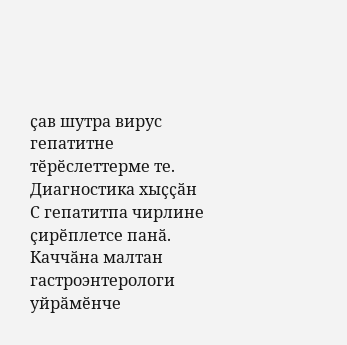ҫав шутра вирус гепатитне тӗрӗслеттерме те. Диагностика хыҫҫӑн С гепатитпа чирлине ҫирӗплетсе панӑ.
Каччӑна малтан гастроэнтерологи уйрӑмӗнче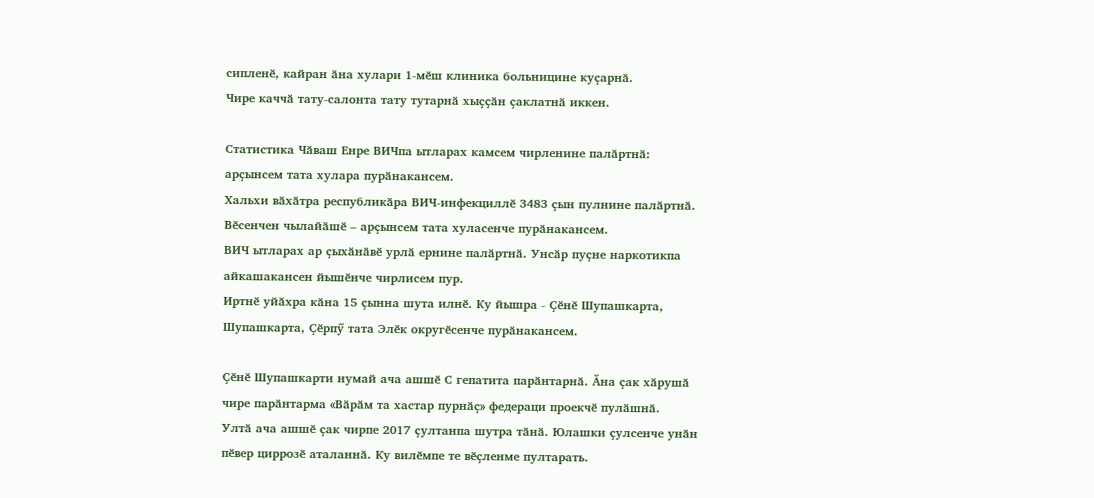сипленӗ, кайран ӑна хулари 1-мӗш клиника больницине куҫарнӑ.
Чире каччӑ тату-салонта тату тутарнӑ хыҫҫӑн ҫаклатнӑ иккен.

Статистика Чӑваш Енре ВИЧпа ытларах камсем чирленине палӑртнӑ: арҫынсем тата хулара пурӑнакансем.
Хальхи вӑхӑтра республикӑра ВИЧ-инфекциллӗ 3483 ҫын пулнине палӑртнӑ. Вӗсенчен чылайӑшӗ – арҫынсем тата хуласенче пурӑнакансем.
ВИЧ ытларах ар ҫыхӑнӑвӗ урлӑ ернине палӑртнӑ. Унсӑр пуҫне наркотикпа айкашакансен йышӗнче чирлисем пур.
Иртнӗ уйӑхра кӑна 15 ҫынна шута илнӗ. Ку йышра - Ҫӗнӗ Шупашкарта, Шупашкарта, Ҫӗрпӳ тата Элӗк округӗсенче пурӑнакансем.

Ҫӗнӗ Шупашкарти нумай ача ашшӗ С гепатита парӑнтарнӑ. Ӑна ҫак хӑрушӑ чире парӑнтарма «Вӑрӑм та хастар пурнӑҫ» федераци проекчӗ пулӑшнӑ.
Ултӑ ача ашшӗ ҫак чирпе 2017 ҫултанпа шутра тӑнӑ. Юлашки ҫулсенче унӑн пӗвер циррозӗ аталаннӑ. Ку вилӗмпе те вӗҫленме пултарать.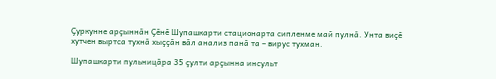Ҫуркунне арҫыннӑн Ҫӗнӗ Шупашкарти стационарта сипленме май пулнӑ. Унта виҫӗ хутчен выртса тухнӑ хыҫҫӑн вӑл анализ панӑ та – вирус тухман.

Шупашкарти пульницӑра 35 ҫулти арҫынна инсульт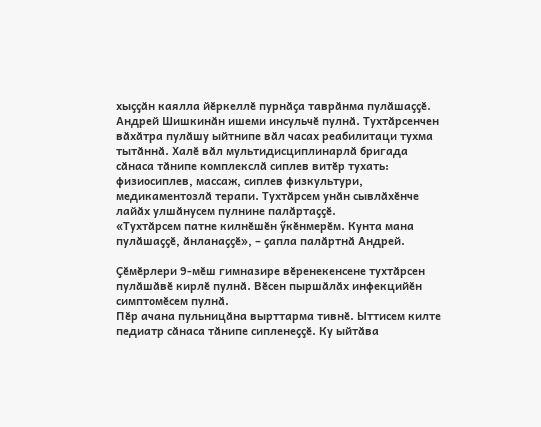хыҫҫӑн каялла йӗркеллӗ пурнӑҫа таврӑнма пулӑшаҫҫӗ.
Андрей Шишкинӑн ишеми инсульчӗ пулнӑ. Тухтӑрсенчен вӑхӑтра пулӑшу ыйтнипе вӑл часах реабилитаци тухма тытӑннӑ. Халӗ вӑл мультидисциплинарлӑ бригада сӑнаса тӑнипе комплекслӑ сиплев витӗр тухать: физиосиплев, массаж, сиплев физкультури, медикаментозлӑ терапи. Тухтӑрсем унӑн сывлӑхӗнче лайӑх улшӑнусем пулнине палӑртаҫҫӗ.
«Тухтӑрсем патне килнӗшӗн ӳкӗнмерӗм. Кунта мана пулӑшаҫҫӗ, ӑнланаҫҫӗ», – ҫапла палӑртнӑ Андрей.

Ҫӗмӗрлери 9-мӗш гимназире вӗренекенсене тухтӑрсен пулӑшӑвӗ кирлӗ пулнӑ. Вӗсен пыршӑлӑх инфекцийӗн симптомӗсем пулнӑ.
Пӗр ачана пульницӑна вырттарма тивнӗ. Ыттисем килте педиатр сӑнаса тӑнипе сипленеҫҫӗ. Ку ыйтӑва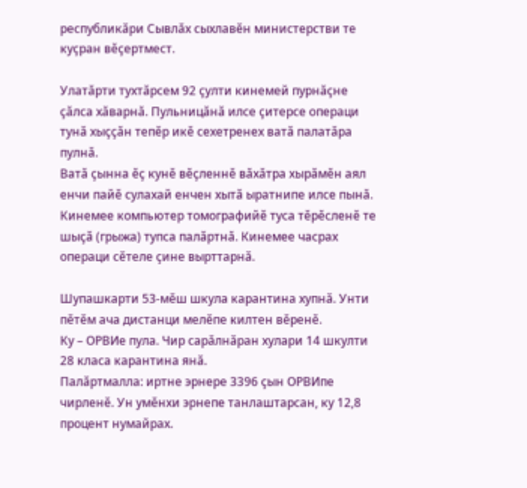республикӑри Сывлӑх сыхлавӗн министерстви те куҫран вӗҫертмест.

Улатӑрти тухтӑрсем 92 ҫулти кинемей пурнӑҫне ҫӑлса хӑварнӑ. Пульницӑнӑ илсе ҫитерсе операци тунӑ хыҫҫӑн тепӗр икӗ сехетренех ватӑ палатӑра пулнӑ.
Ватӑ ҫынна ӗҫ кунӗ вӗҫленнӗ вӑхӑтра хырӑмӗн аял енчи пайӗ сулахай енчен хытӑ ыратнипе илсе пынӑ. Кинемее компьютер томографийӗ туса тӗрӗсленӗ те шыҫӑ (грыжа) тупса палӑртнӑ. Кинемее часрах операци сӗтеле ҫине вырттарнӑ.

Шупашкарти 53-мӗш шкула карантина хупнӑ. Унти пӗтӗм ача дистанци мелӗпе килтен вӗренӗ.
Ку – ОРВИе пула. Чир сарӑлнӑран хулари 14 шкулти 28 класа карантина янӑ.
Палӑртмалла: иртне эрнере 3396 ҫын ОРВИпе чирленӗ. Ун умӗнхи эрнепе танлаштарсан, ку 12,8 процент нумайрах.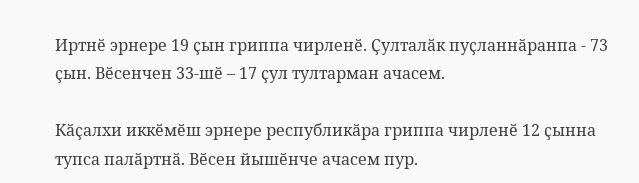Иртнӗ эрнере 19 ҫын гриппа чирленӗ. Ҫулталӑк пуҫланнӑранпа - 73 ҫын. Вӗсенчен 33-шӗ – 17 ҫул тултарман ачасем.

Кӑҫалхи иккӗмӗш эрнере республикӑра гриппа чирленӗ 12 ҫынна тупса палӑртнӑ. Вӗсен йышӗнче ачасем пур.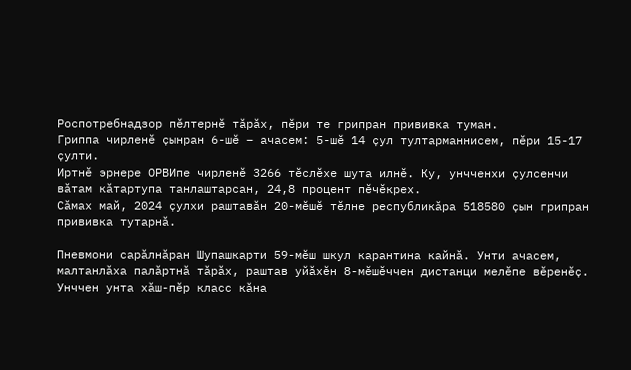Роспотребнадзор пӗлтернӗ тӑрӑх, пӗри те грипран прививка туман.
Гриппа чирленӗ ҫынран 6-шӗ – ачасем: 5-шӗ 14 ҫул тултарманнисем, пӗри 15-17 ҫулти.
Иртнӗ эрнере ОРВИпе чирленӗ 3266 тӗслӗхе шута илнӗ. Ку, унчченхи ҫулсенчи вӑтам кӑтартупа танлаштарсан, 24,8 процент пӗчӗкрех.
Сӑмах май, 2024 ҫулхи раштавӑн 20-мӗшӗ тӗлне республикӑра 518580 ҫын грипран прививка тутарнӑ.

Пневмони сарӑлнӑран Шупашкарти 59-мӗш шкул карантина кайнӑ. Унти ачасем, малтанлӑха палӑртнӑ тӑрӑх, раштав уйӑхӗн 8-мӗшӗччен дистанци мелӗпе вӗренӗҫ. Унччен унта хӑш-пӗр класс кӑна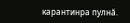карантинра пулнӑ.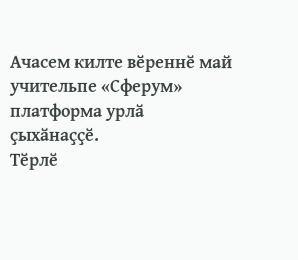Ачасем килте вӗреннӗ май учительпе «Сферум» платформа урлӑ ҫыхӑнаҫҫӗ.
Тӗрлӗ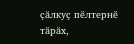ҫӑлкуҫ пӗлтернӗ тӑрӑх,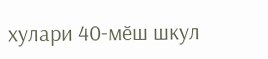хулари 40-мӗш шкул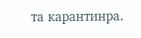та карантинра.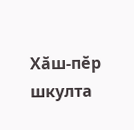Хӑш-пӗр шкулта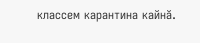классем карантина кайнӑ.